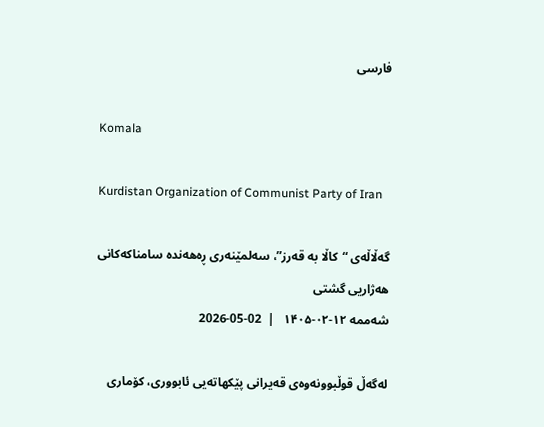فارسی

Komala

Kurdistan Organization of Communist Party of Iran

گەڵاڵەی “کاڵا بە قەرز”، سەلمێنەری ڕەهەندە سامناکەکانی هەژاریی گشتی
شەممە ۱۲-۰۲-۱۴۰۵   |  02-05-2026

لەگەڵ قوڵبوونەوەی قەیرانی پێکهاتەیی ئابووری، کۆماری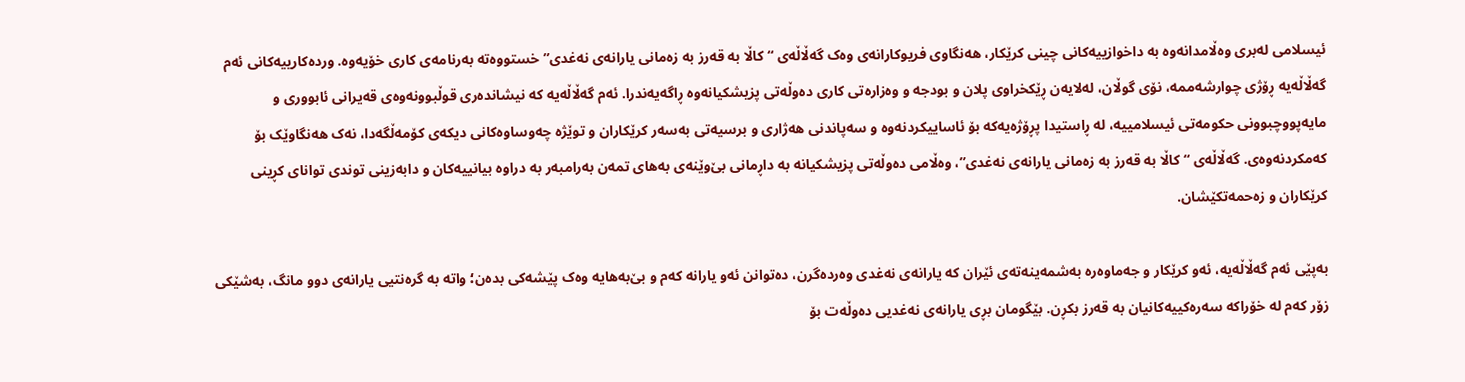ئیسلامی لەبری وەڵامدانەوە بە داخوازییەکانی چینی کرێکار، هەنگاوی فریوکارانەی وەک گەڵاڵەی “کاڵا بە قەرز بە زەمانی یارانەی نەغدی” خستووەتە بەرنامەی کاری خۆیەوە. وردەکارییەکانی ئەم گەڵاڵەیە ڕۆژی چوارشەممە، نۆی گوڵان، لەلایەن ڕێکخراوی پلان و بودجە و وەزارەتی کاری دەوڵەتی پزیشکیانەوە ڕاگەیەندرا. ئەم گەڵاڵەیە کە نیشاندەری قوڵبوونەوەی قەیرانی ئابووری و مایەپووچبوونی حکومەتی ئیسلامییە، لە ڕاستیدا پڕۆژەیەکە بۆ ئاساییکردنەوە و سەپاندنی هەژاری و برسیەتی بەسەر کرێکاران و توێژە چەوساوەکانی دیکەی کۆمەڵگەدا، نەک هەنگاوێک بۆ کەمکردنەوەی. گەڵاڵەی “کاڵا بە قەرز بە زەمانی یارانەی نەغدی”، وەڵامی دەوڵەتی پزیشکیانە بە داڕمانی بێ‌وێنەی بەهای تمەن بەرامبەر بە دراوە بیانییەکان و دابەزینی توندی توانای کڕینی کرێکاران و زەحمەتکێشان.

بەپێی ئەم گەڵاڵەیە، ئەو کرێکار و جەماوەرە بەشمەینەتەی ئێران کە یارانەی نەغدی وەردەگرن، دەتوانن ئەو یارانە کەم و بێ‌بەهایە وەک پێشەکی بدەن؛ واتە بە گرەنتیی یارانەی دوو مانگ، بەشێکی زۆر کەم لە خۆراکە سەرەکییەکانیان بە قەرز بکڕن. بێگومان بڕی یارانەی نەغدیی دەوڵەت بۆ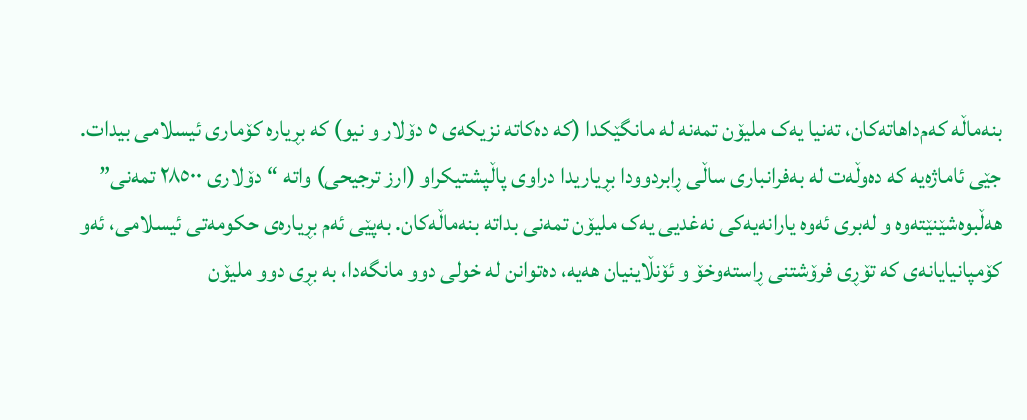بنەماڵە کەم‌داهاتەکان، تەنیا یەک ملیۆن تمەنە لە مانگێکدا (کە دەکاتە نزیکەی ٥ دۆلار و نیو) کە بڕیارە کۆماری ئیسلامی بیدات. جێی ئاماژەیە کە دەوڵەت لە بەفرانباری ساڵی ڕابردوودا بڕیاریدا دراوی پاڵپشتیکراو (ارز ترجیحی) واتە “دۆلاری ٢٨٥٠٠ تمەنی” هەڵبوەشێنێتەوە و لەبری ئەوە یارانەیەکی نەغدیی یەک ملیۆن تمەنی بداتە بنەماڵەکان. بەپێی ئەم بڕیارەی حکومەتی ئیسلامی، ئەو کۆمپانیایانەی کە تۆڕی فرۆشتنی ڕاستەوخۆ و ئۆنڵاینیان هەیە، دەتوانن لە خولی دوو مانگەدا، بە بڕی دوو ملیۆن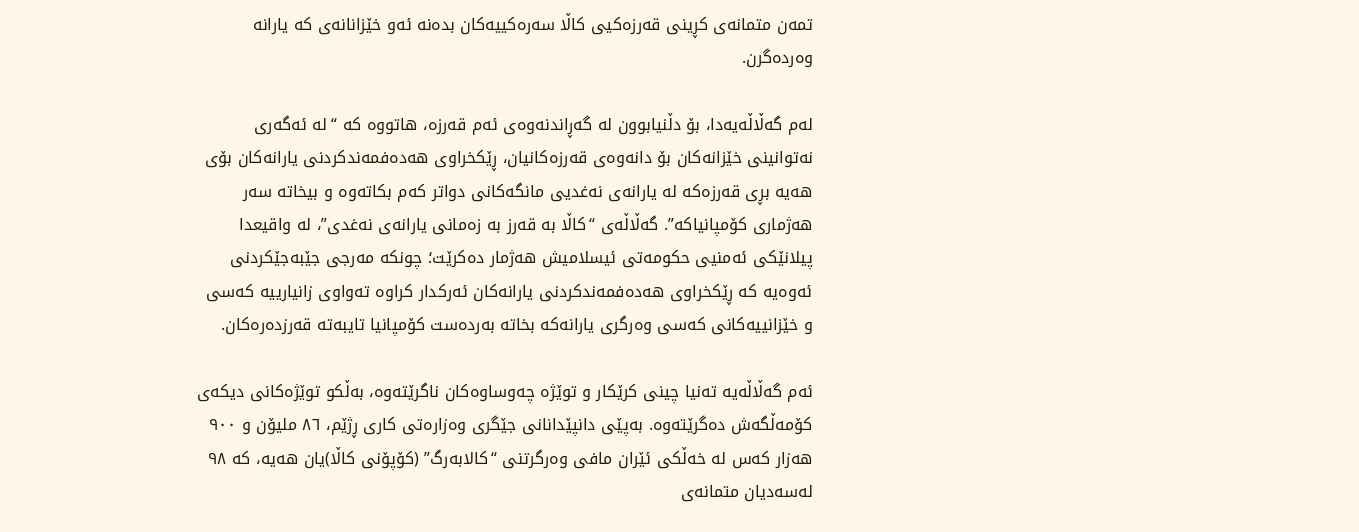تمەن متمانەی کڕینی قەرزەکیی کاڵا سەرەکییەکان بدەنە ئەو خێزانانەی کە یارانە وەردەگرن.

لەم گەڵاڵەیەدا، بۆ دڵنیابوون لە گەڕاندنەوەی ئەم قەرزە، هاتووە کە “لە ئەگەری نەتوانینی خێزانەکان بۆ دانەوەی قەرزەکانیان، ڕێکخراوی هەدەفمەندکردنی یارانەکان بۆی هەیە بڕی قەرزەکە لە یارانەی نەغدیی مانگەکانی دواتر کەم بکاتەوە و بیخاتە سەر هەژماری کۆمپانیاکە”. گەڵاڵەی “کاڵا بە قەرز بە زەمانی یارانەی نەغدی”، لە واقیعدا پیلانێکی ئەمنیی حکومەتی ئیسلامیش هەژمار دەکرێت؛ چونکە مەرجی جێبەجێکردنی ئەوەیە کە ڕێکخراوی هەدەفمەندکردنی یارانەکان ئەرکدار کراوە تەواوی زانیارییە کەسی و خێزانییەکانی کەسی وەرگری یارانەکە بخاتە بەردەست کۆمپانیا تایبەتە قەرزدەرەکان.

ئەم گەڵاڵەیە تەنیا چینی کرێکار و توێژە چەوساوەکان ناگرێتەوە، بەڵکو توێژەکانی دیکەی کۆمەڵگەش دەگرێتەوە. بەپێی دانپێدانانی جێگری وەزارەتی کاری ڕژێم، ٨٦ ملیۆن و ٩٠٠ هەزار کەس لە خەڵکی ئێران مافی وەرگرتنی “کالابەرگ” (کۆپۆنی کاڵا)یان هەیە، کە ٩٨ لەسەدیان متمانەی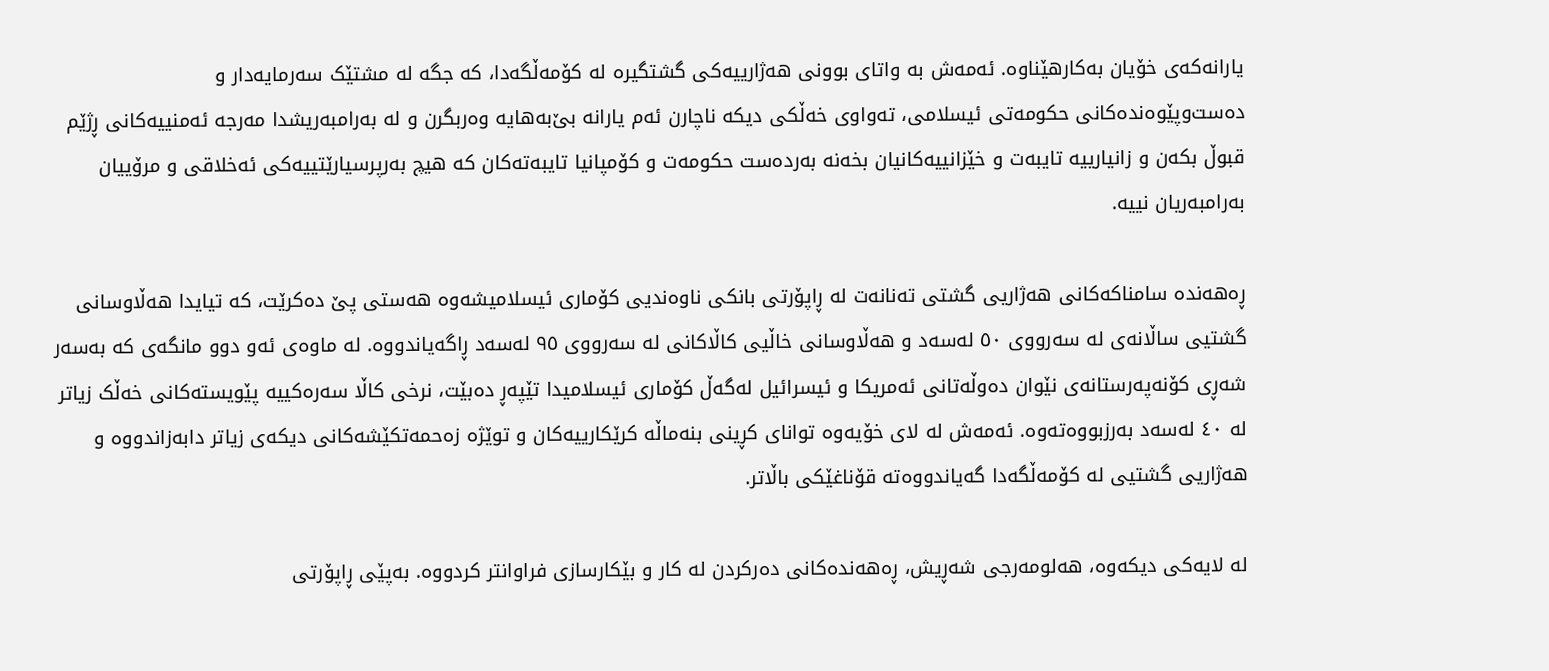یارانەکەی خۆیان بەکارهێناوە. ئەمەش بە واتای بوونی هەژارییەکی گشتگیرە لە کۆمەڵگەدا، کە جگە لە مشتێک سەرمایەدار و دەست‌وپێوەندەکانی حکومەتی ئیسلامی، تەواوی خەڵکی دیکە ناچارن ئەم یارانە بێ‌بەهایە وەربگرن و لە بەرامبەریشدا مەرجە ئەمنییەکانی ڕژێم قبوڵ بکەن و زانیارییە تایبەت و خێزانییەکانیان بخەنە بەردەست حکومەت و کۆمپانیا تایبەتەکان کە هیچ بەرپرسیارێتییەکی ئەخلاقی و مرۆییان بەرامبەریان نییە.

ڕەهەندە سامناکەکانی هەژاریی گشتی تەنانەت لە ڕاپۆرتی بانکی ناوەندیی کۆماری ئیسلامیشەوە هەستی پێ دەکرێت، کە تیایدا هەڵاوسانی گشتیی ساڵانەی لە سەرووی ٥٠ لەسەد و هەڵاوسانی خاڵیی کاڵاکانی لە سەرووی ٩٥ لەسەد ڕاگەیاندووە. لە ماوەی ئەو دوو مانگەی کە بەسەر شەڕی کۆنەپەرستانەی نێوان دەوڵەتانی ئەمریکا و ئیسرائیل لەگەڵ کۆماری ئیسلامیدا تێپەڕ دەبێت، نرخی کاڵا سەرەکییە پێویستەکانی خەڵک زیاتر لە ٤٠ لەسەد بەرزبووەتەوە. ئەمەش لە لای خۆیەوە توانای کڕینی بنەماڵە کرێکارییەکان و توێژە زەحمەتکێشەکانی دیکەی زیاتر دابەزاندووە و هەژاریی گشتیی لە کۆمەڵگەدا گەیاندووەتە قۆناغێکی باڵاتر.

لە لایەکی دیکەوە، هەلومەرجی شەڕیش، ڕەهەندەکانی دەرکردن لە کار و بێکارسازی فراوانتر کردووە. بەپێی ڕاپۆرتی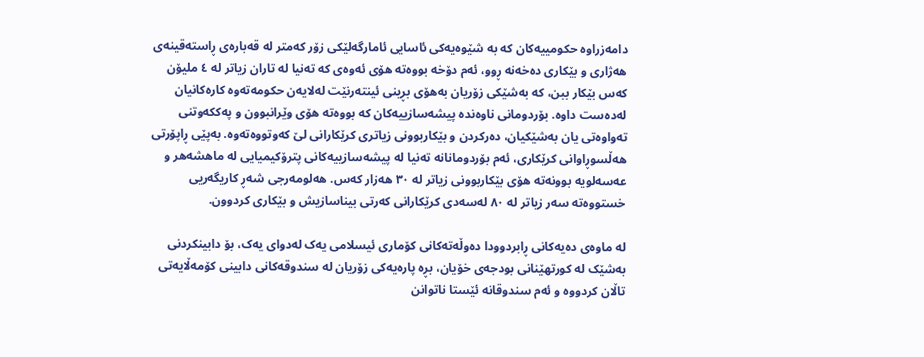دامەزراوە حکومییەکان کە بە شێوەیەکی ئاسایی ئامارگەلێکی زۆر کەمتر لە قەبارەی ڕاستەقینەی هەژاری و بێکاری دەخەنە ڕوو، ئەم دۆخە بووەتە هۆی ئەوەی کە تەنیا لە تاران زیاتر لە ٤ ملیۆن کەس بێکار ببن، کە بەشێکی زۆریان بەهۆی بڕینی ئینتەرنێت لەلایەن حکومەتەوە کارەکانیان لەدەست داوە. بۆردومانی ناوەندە پیشەسازییەکان کە بووەتە هۆی وێرانبوون و پەککەوتنی تەواوەتی یان بەشێکیان، دەرکردن و بێکاربوونی زیاتری کرێکارانی لێ کەوتووەتەوە. بەپێی ڕاپۆرتی هەڵسوڕاوانی کرێکاری، ئەم بۆردومانانە تەنیا لە پیشەسازییەکانی پترۆکیمیایی لە ماهشەهر و عەسەلویە بوونەتە هۆی بێکاربوونی زیاتر لە ٣٠ هەزار کەس. هەلومەرجی شەڕ کاریگەریی خستووەتە سەر زیاتر لە ٨٠ لەسەدی کرێکارانی کەرتی بیناسازیش و بێکاری کردوون.

لە ماوەی دەیەکانی ڕابردوودا دەوڵەتەکانی کۆماری ئیسلامی یەک لەدوای یەک، بۆ دابینکردنی بەشێک لە کورتهێنانی بودجەی خۆیان، بڕە پارەیەکی زۆریان لە سندوقەکانی دابینی کۆمەڵایەتی تاڵان کردووە و ئەم سندوقانە ئێستا ناتوانن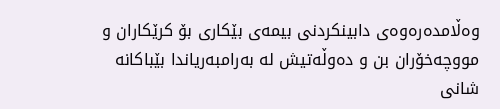وەڵامدەرەوەی دابینکردنی بیمەی بێکاری بۆ کرێکاران و مووچەخۆران بن و دەوڵەتیش لە بەرامبەریاندا بێباکانە شانی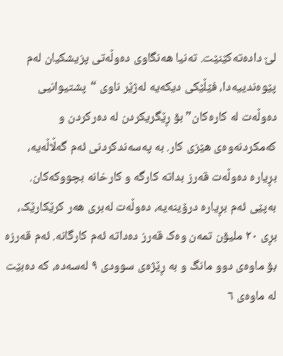لێ دادەتەکێنێت. تەنیا هەنگاوی دەوڵەتی پزیشکیان لەم پێوەندییەدا، فێڵێکی دیکەیە لەژێر ناوی “پشتیوانیی دەوڵەت لە کارەکان” بۆ ڕێگریکردن لە دەرکردن و کەمکردنەوەی هێزی کار. بە پەسەندکردنی ئەم گەڵاڵەیە، بڕیارە دەوڵەت قەرز بداتە کارگە و کارخانە بچووکەکان. بەپێی ئەم بڕیارە درۆینەیە، دەوڵەت لەبری هەر کرێکارێک، بڕی ٢٠ ملیۆن تمەن وەک قەرز دەداتە ئەم کارگانە. ئەم قەرزە بۆ ماوەی دوو مانگ و بە ڕێژەی سوودی ٩ لەسەدە، کە دەبێت لە ماوەی ٦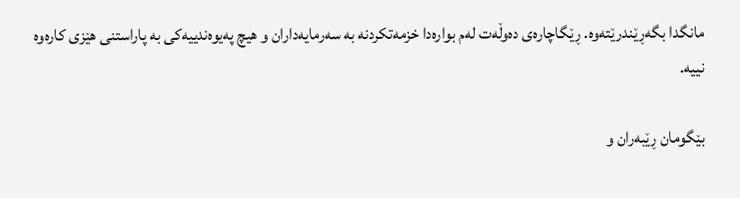مانگدا بگەڕێندرێتەوە. ڕێگاچارەی دەوڵەت لەم بوارەدا خزمەتکردنە بە سەرمایەداران و هیچ پەیوەندییەکی بە پاراستنی هێزی کارەوە نییە.

بێگومان ڕێبەران و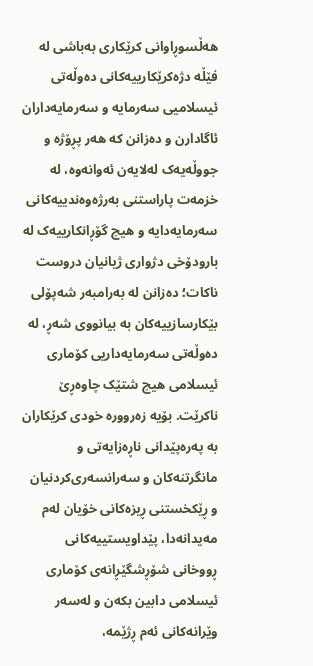هەڵسوڕاوانی کرێکاری بەباشی لە فێڵە دژەکرێکارییەکانی دەوڵەتی ئیسلامیی سەرمایە و سەرمایەداران ئاگادارن و دەزانن کە هەر پڕۆژە و جووڵەیەک لەلایەن ئەوانەوە، لە خزمەت پاراستنی بەرژەوەندییەکانی سەرمایەدایە و هیچ گۆڕانکارییەک لە بارودۆخی دژواری ژیانیان دروست ناکات؛ دەزانن لە بەرامبەر شەپۆلی بێکارسازییەکان بە بیانووی شەڕ، لە دەوڵەتی سەرمایەداریی کۆماری ئیسلامی هیچ شتێک چاوەڕێ ناکرێت. بۆیە زەروورە خودی کرێکاران بە پەرەپێدانی ناڕەزایەتی و مانگرتنەکان و سەرانسەری‌کردنیان و ڕێکخستنی ڕیزەکانی خۆیان لەم مەیدانەدا، پێداویستییەکانی ڕووخانی شۆڕشگێڕانەی کۆماری ئیسلامی دابین بکەن و لەسەر وێرانەکانی ئەم ڕژێمە،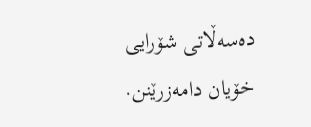دەسەڵاتی شۆرایی خۆیان دامەزرێنن.